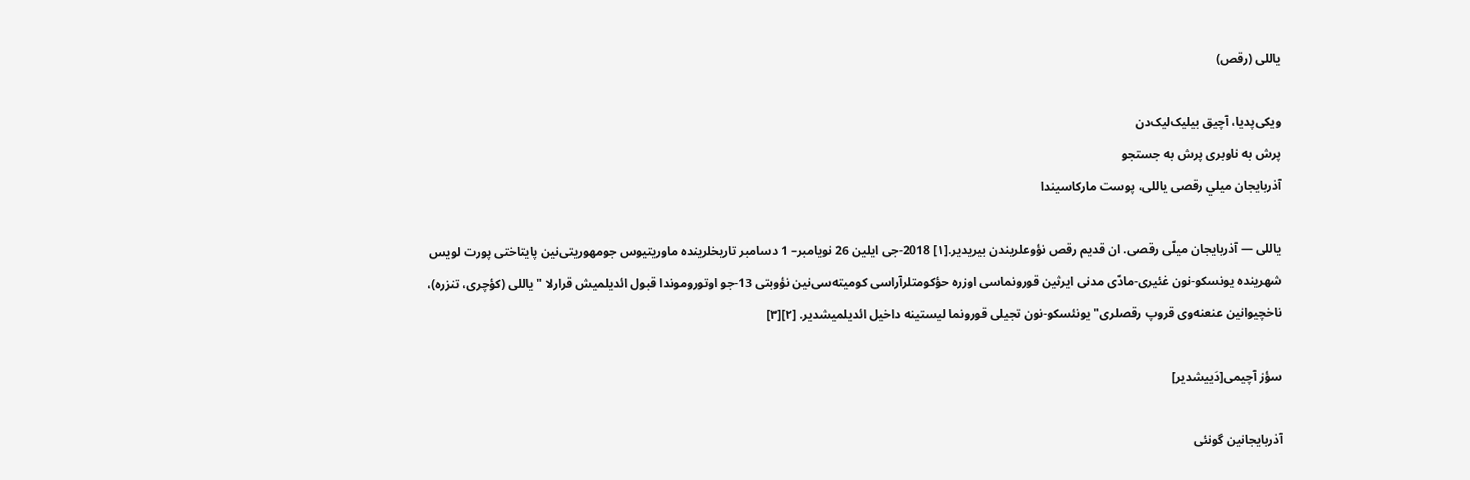ياللی (رقص)

ویکی‌پدیا، آچیق بیلیک‌لیک‌دن
پرش به ناوبری پرش به جستجو
آذربایجان میلي رقصی یاللی، پوست مارکاسیندا

یاللی — آذربایجان میلّی رقصی. ان قدیم رقص نؤوعلریندن بیریدیر.[۱] 2018-جی ایلین 26 نویامبر– 1 دسامبر تاریخلرینده ماوریتیوس جومهوریتی‌نین پایتاختی پورت لویس شهرینده یونسکو-نون غئیری-مادّی مدنی ایرثین قورونماسی اوزره حؤکومتلرآراسی کومیته‌سی‌‌نین نؤوبتی 13-جو اوتوروموندا قبول ائدیلمیش قرارلا "یاللی (کؤچری، تنزره)، ناخچیوا‌‌نین عنعنه‌وی قروپ رقصلری" یونئسکو-نون تجیلی قورونما لیستینه داخیل ائدیلمیشدیر. [۲][۳]

سؤز آچیمی[دَییشدیر]

آذربایجا‌‌نین گونئی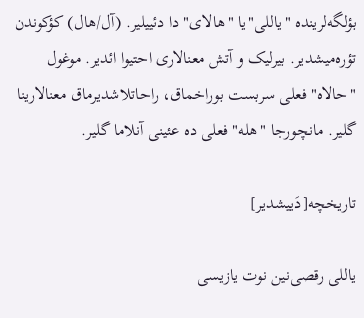بؤلگه‌لرینده "یاللی"یا "هالای" دا دئییلیر. (آل/هال) کؤکوندن تؤره‌میشدیر. بیرلیک و آتش معنالاری احتیوا ائدیر. موغول "حالاه" فعلی سربست بوراخماق، راحاتلاشدیرماق معنالارینا گلیر. مانچورجا "هله" فعلی ده عئینی آنلاما گلیر.

تاریخچه[دَییشدیر]

یاللی رقصی‌نین نوت یازیسی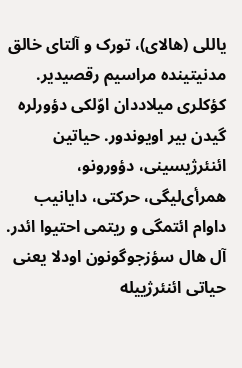یاللی (هالای)، تورک و آلتای خالق مدنیتینده مراسیم رقصیدیر. کؤکلری میلاددان اوّلکی دؤورلره گیدن بیر اویوندور. حیاتین ائنئرژیسینی، دؤورونو، همرأی‌لیگی، حرکتی، دایانیب داوام ائتمگی و ریتمی احتیوا ائدر. آل هال سؤزجوگونون اودلا یعنی حیاتی ائنئرژییله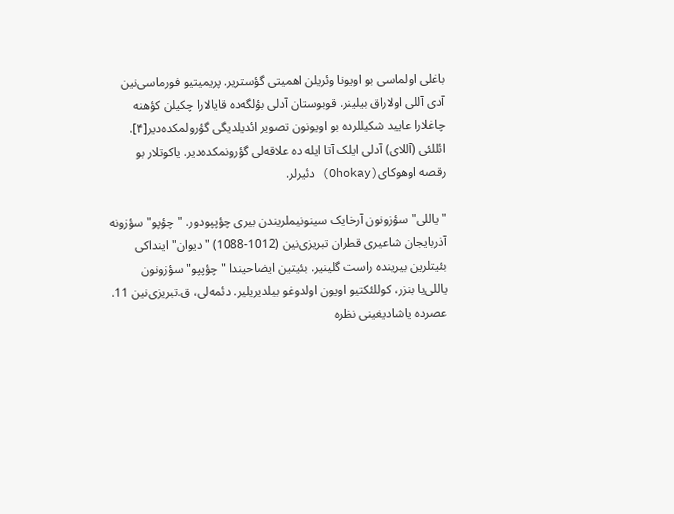باغلی اولماسی بو اویونا وئریلن اهمیتی گؤستریر. پریمیتیو فورماسی‌‌نین آدی آللی اولاراق بیلینر. قوبوستان آدلی بؤلگه‌ده قایالارا چکیلن کؤهنه چاغلارا عایید شکیللرده بو اویونون تصویر ائدیلدیگی گؤرولمکده‌دیر[۴]. ائللئی (آللای) آدلی ایلک آتا ایله ده علاقه‌لی گؤرونمکده‌دیر. یاکوتلار بو رقصه اوهوکای(Ohokay) دئیرلر.

"یاللی" سؤزونون آرخایک سینونیملریندن بیری چؤپپودور. "چؤپو" سؤزونه آذربایجان شاعیری قطران تبریزی‌‌نین (1012-1088) "دیوان"اینداکی بئیتلرین بیرینده راست گلینیر. بئیتین ایضاحیندا "چؤپپو" سؤزونون یاللی‌یا بنزر، کوللئکتیو اویون اولدوغو بیلدیریلیر. دئمه‌لی، ق.تبریزی‌‌نین 11. عصرده یاشادیغینی نظره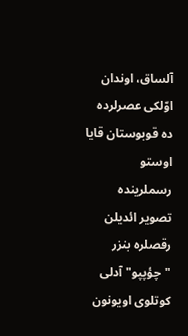آلساق، اوندان اوّلکی عصرلرده ده قوبوستان قایا اوستو رسملرینده تصویر ائدیلن رقصلره بنزر "چؤپپو" آدلی کوتلوی اویونون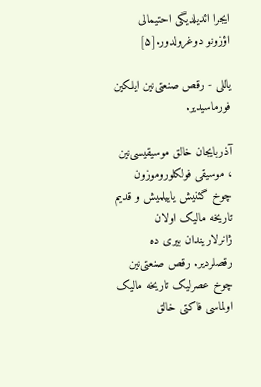ایجرا ائدیلدیگی احتیمالی اؤزونو دوغرولدور.[۵]

یاللی - رقص صنعتی‌‌نین ایلکین فورماسیدیر.

آذربایجان خالق موسیقیسی‌نین ، موسیقی فولکلوروموزون چوخ گئنیش یاییلمیش و قدیم تاریخه مالیک اولان ژانرلاریندان بیری ده رقصلردیر. رقص صنعتی‌‌نین چوخ عصرلیک تاریخه مالیک اولماسی فاکتی خالق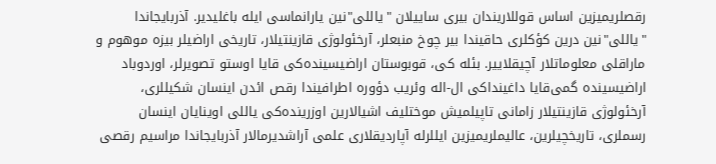رقصلریمیزین اساس قوللاریندان بیری ساییلان "یاللی"نین یارانماسی ایله باغلیدیر. آذربایجاندا "یاللی"نین درین کؤکلری حاقیندا بیر چوخ منبعلر، آرخئولوژی قازینتیلار، تاریخی اراضیلر بیزه موهوم و ماراقلی معلوماتلار آچیقلاییر. بئله کی، قوبوستان اراضیسینده‌کی قایا اوستو تصویرلر، اوردوباد اراضیسینده گمی‌قایا داغینداکی ال-اله وئریب دؤوره اطرافیندا رقص ائدن اینسان شکیللری، آرخئولوژی قازینتیلار زامانی تاپیلمیش موختلیف اشیالارین اوزرینده‌کی یاللی اوینایان اینسان رسملری، تاریخچیلرین، عالیملریمیزین ایللرله آپاردیقلاری علمی آراشدیرمالار آذربایجاندا مراسیم رقصی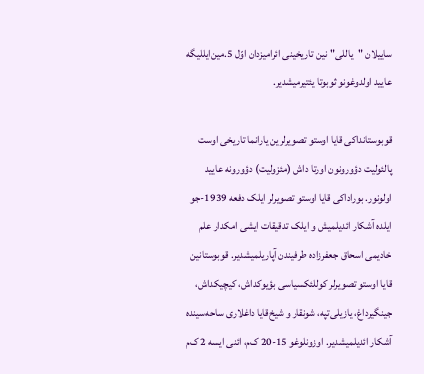ساییلان "یاللی"نین تاریخینی ائرامیزدان اوّل 5.مین‌ایللیگه عایید اولدوغونو ثوبوتا یئتیرمیشدیر.

قوبوستانداکی قایا اوستو تصویرلرین یارانما تاریخی اوست پالئولیت دؤورونون اورتا داش (مئزولیت) دؤورونه عایید اولونور. بوراداکی قایا اوستو تصویرلر ایلک دفعه 1939-جو ایلده آشکار ائدیلمیش و ایلک تدقیقات ایشی امکدار علم خادیمی اسحاق جعفرزاده طرفیندن آپاریلمیشدیر. قوبوستا‌‌نین قایا اوستو تصویرلر کوللئکسیاسی بؤیوکداش، کیچیکداش، جینگیرداغ، یازیلی‌تپه، شونقار و شیخ‌قایا داغلاری ساحه‌سینده آشکار ائدیلمیشدیر. اوزونلوغو 15-20 ک‌م، ائنی ایسه 2 ک‌م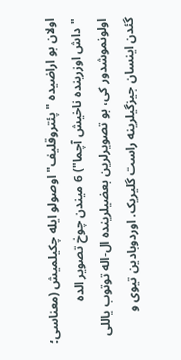اولان بو اراضیده "پئتروقلیف" اوصولو ایله چکیلمیش (معناسی؛ "داش اوزرینده ناخیش آچما") 6 میندن چوخ تصویر الده اولونموشدور کی، بو تصویرلرین بعضیلرینده ال-اله توتوب یاللی گئدن اینسان جیزگیلرینه راست گلیریک. اوردوبادین تیوی و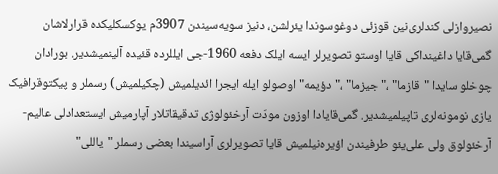نصیروازلی کندلری‌‌نین قوزئی دوغوسوندا یئرلشن، دنیز سویه‌سیندن 3907م یوکسکلیکده قرارلاشان گمی‌قایا داغینداکی قایا اوستو تصویرلر ایسه ایلک دفعه 1960-جی ایللرده قئیده آلینمیشدیر. بورادان چوخلو سایدا "قازما" ،"جیزما" ،"دؤیمه" اوصولو ایله ایجرا ائدیلمیش (چکیلمیش) رسملر و پیکتوقرافیک یازی نومونه‌لری تاپیلمیشدیر. گمی‌قایادا اوزون مودّت آرخئولوژی تدقیقاتلار آپارمیش ایستعدادلی عالیم-آرخئولوق ولی علی‌یئو طرفیندن اؤیره‌نیلمیش قایا تصویرلری آراسیندا بعضی رسملر "یاللی"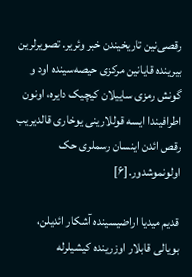رقصی‌‌نین تاریخیندن خبر وئریر. تصویرلرین بیرینده قایا‌‌نین مرکزی حیصه‌سینده اود و گونش رمزی ساییلان کیچیک دایره، اونون اطرافیندا ایسه قوللارینی یوخاری قالدیریب رقص ائدن اینسان رسملری حک اولونموشدور.[۶]

قدیم میدیا اراضیسینده آشکار ائدیلن، بویالی قابلار اوزرینده کیشیلرله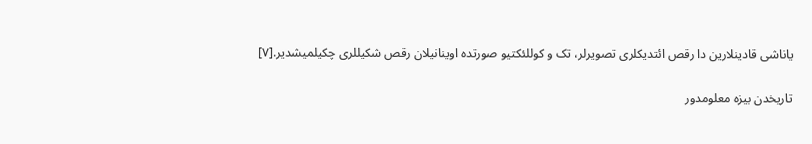یاناشی قادینلارین دا رقص ائتدیکلری تصویرلر، تک و کوللئکتیو صورتده اوینانیلان رقص شکیللری چکیلمیشدیر.[۷]

تاریخدن بیزه معلومدور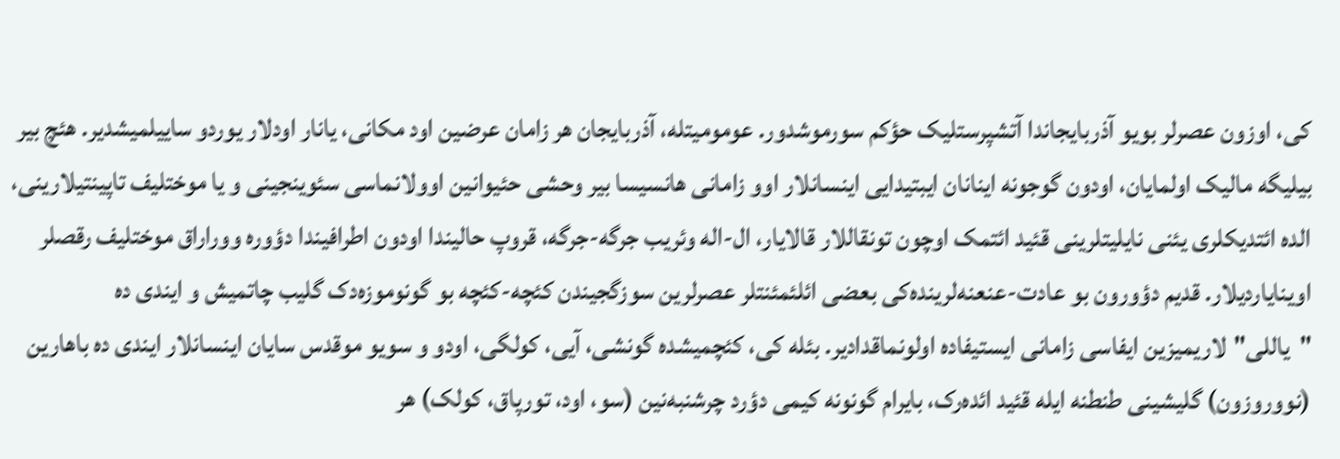کی، اوزون عصرلر بویو آذربایجاندا آتشپرستلیک حؤکم سورموشدور. عومومیتله، آذربایجان هر زامان عرضین اود مکانی، یانار اودلار یوردو ساییلمیشدیر. هئچ بیر بیلیگه مالیک اولمایان، اودون گوجونه اینانان ایبتیدایی اینسانلار اوو زامانی هانسیسا بیر وحشی حئیوا‌‌نین اوولانماسی سئوینجینی و یا موختلیف تاپینتیلارینی، الده ائتدیکلری یئنی نایلیتلرینی قئید ائتمک اوچون تونقاللار قالایار، ال-اله وئریب جرگه-جرگه، قروپ حالیندا اودون اطرافیندا دؤوره ووراراق موختلیف رقصلر اوینایاردیلار. قدیم دؤورون بو عادت-عنعنه‌لرینده‌کی بعضی ائلئمئنتلر عصرلرین سوزگجیندن کئچه-کئچه بو گونوموزه‌دک گلیب چاتمیش و ایندی ده "یاللی"لاریمیزین ایفاسی زامانی ایستیفاده اولونماقدادیر. بئله کی، کئچمیشده گونشی، آیی، کولگی، اودو و سویو موقدس سایان اینسانلار ایندی ده باهارین (نووروزون) گلیشینی طنطنه ایله قئید ائده‌رک، بایرام گونونه کیمی دؤرد چرشنبه‌‌‌نین (سو، اود، تورپاق، کولک) هر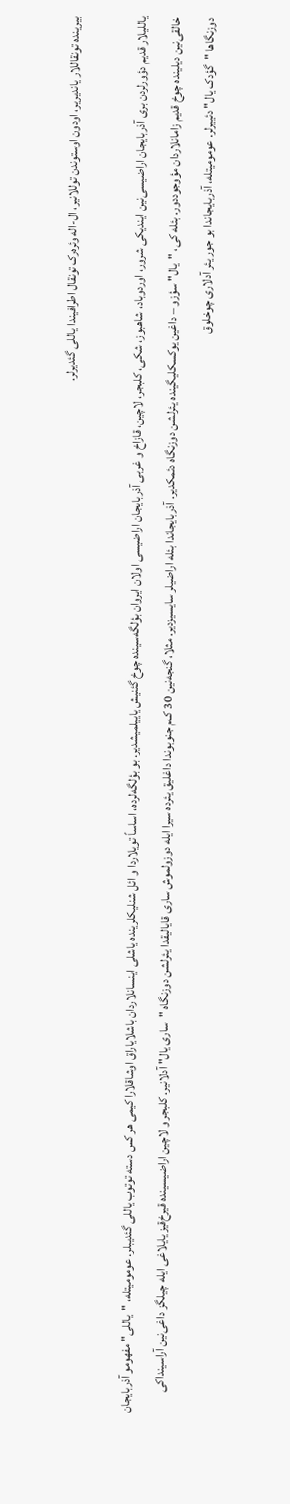بیرینده تونقاللار یاندیریر، اودون اوستوندن توللانیر، ال-اله وئره‌رک تونقال اطرافیندا یاللی گئدیرلر.

یاللیلار قدیم دؤورلردن بری آذربایجان اراضیسی‌‌نین ایندیکی شرور، اوردوباد، شاهبوز، شکی، کلبجر، لاچین، قازاخ و غربی آذربایجان اراضیسی اولان ایروان بؤلگه‌سینده چوخ گئنیش یاییلمیشدیر. بو بؤلگه‌لرده، اساساً تویلاردا و ائل شنلیکلرینده یاشلی اینسانلاردان باشلایاراق اوشاقلارا کیمی هر کس دسته توتوب یاللی گئدیبلر. عومومیتله، "یاللی" مفهومو آذربایجان خالقی‌‌نین دیلینده چوخ قدیم زامانلاردان مؤوجوددور. بئله کی، "یال" سؤزو – داغین یوکسکلیگینده یئرلشن دوزنگاه دئمکدیر. آذربایجاندا بئله اراضیلر سایسیزدیر. مثلا، گنجه‌‌‌نین 30 ک‌م جنوبوندا داغلیق یئرده سیرا ایله دوزولموش ساری قایالیقدا یئرلشن دوزنگاه "ساری یال" آدلانیر. کلبجر و لاچین اراضیسینده قیرخ‌قیز یایلاغی ایله چیلگز داغی‌‌نین آراسینداکی دوزنگاها "گؤدک یال" دئییرلر. عومومیتله، آذربایجاندا بو جور یئر آدلاری چوخلوق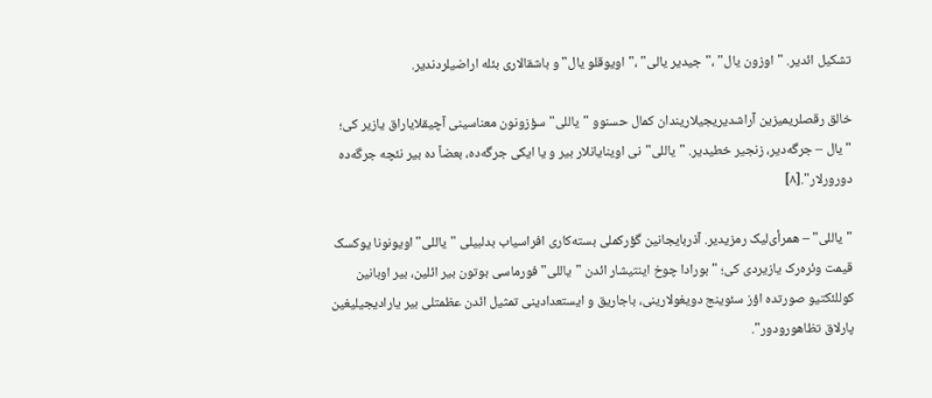تشکیل ائدیر. "اوزون یال" ،"جیدیر یالی" ،"اویوقلو یال" و باشقالاری بئله اراضیلردندیر.

خالق رقصلریمیزین آراشدیریجیلاریندان کمال حسنوو "یاللی" سؤزونون معناسینی آچیقلایاراق یازیر کی؛ "یال – جرگه‌دیر، زنجیر خطیدیر. "یاللی"نی اوینایانلار بیر و یا ایکی جرگه‌ده، بعضاً ده بیر نئچه جرگه‌ده دورورلار".[۸]

"یاللی" – همرأی‌لیک رمزیدیر. آذربایجا‌‌نین گؤرکملی بسته‌کاری افراسیاب بدلبیلی "یاللی" اویونونا یوکسک قیمت وئره‌رک یازیردی کی؛ "بورادا چوخ اینتیشار ائدن "یاللی" فورماسی بوتون بیر ائلین، بیر اوبا‌‌نین کوللئکتیو صورتده اؤز سئوینج دویغولارینی، باجاریق و ایستعدادینی تمثیل ائدن عظمتلی بیر یارادیجیلیغین پارلاق تظاهورودور".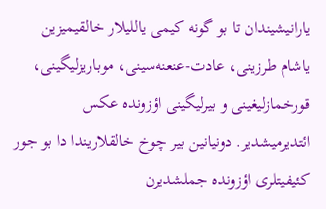یارانیشیندان تا بو گونه کیمی یاللیلار خالقیمیزین یاشام طرزینی، عادت-عنعنه‌سینی، موباریزلیگینی، قورخمازلیغینی و بیرلیگینی اؤزونده عکس ائتدیرمیشدیر. دونیا‌‌نین بیر چوخ خالقلاریندا دا بو جور کئیفیتلری اؤزونده جملشدیرن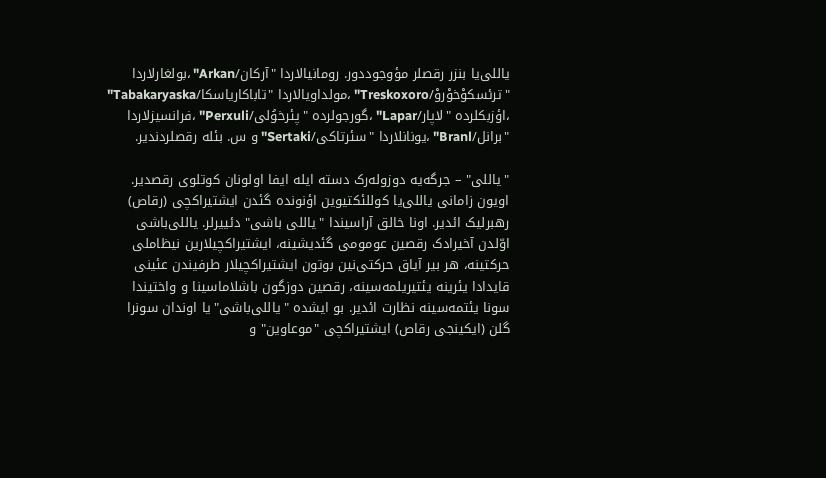یاللی‌یا بنزر رقصلر مؤوجوددور. رومانیالاردا "آرکان/Arkan" ،بولغارلاردا "ترئسکوْخوْروْ/Treskoxoro" ،مولداویالاردا "تاباکاریاسکا/Tabakaryaska" ،اؤزبکلرده "لاپار/Lapar" ،گورجولرده "پئرخوُلی/Perxuli" ،فرانسیزلاردا "برانل/Branl" ،یونانلاردا "سئرتاکی/Sertaki" و س. بئله رقصلردندیر.

"یاللی" – جرگه‌یه دوزوله‌رک دسته ایله ایفا اولونان کوتلوی رقصدیر. اویون زامانی یاللی‌یا کوللئکتیوین اؤنونده گئدن ایشتیراکچی (رقاص) رهبرلیک ائدیر. اونا خالق آراسیندا "یاللی باشی" دئییرلر. یاللی‌باشی اوّلدن آخیرادک رقصین عومومی گئدیشینه، ایشتیراکچیلارین نیظاملی حرکتینه، هر بیر آیاق حرکتی‌‌نین بوتون ایشتیراکچیلار طرفیندن عئینی قایدادا یئرینه یئتیریلمه‌سینه، رقصین دوزگون باشلاماسینا و واختیندا سونا یئتمه‌سینه نظارت ائدیر. بو ایشده "یاللی‌باشی"یا اوندان سونرا گلن (ایکینجی رقاص) ایشتیراکچی "موعاوین" و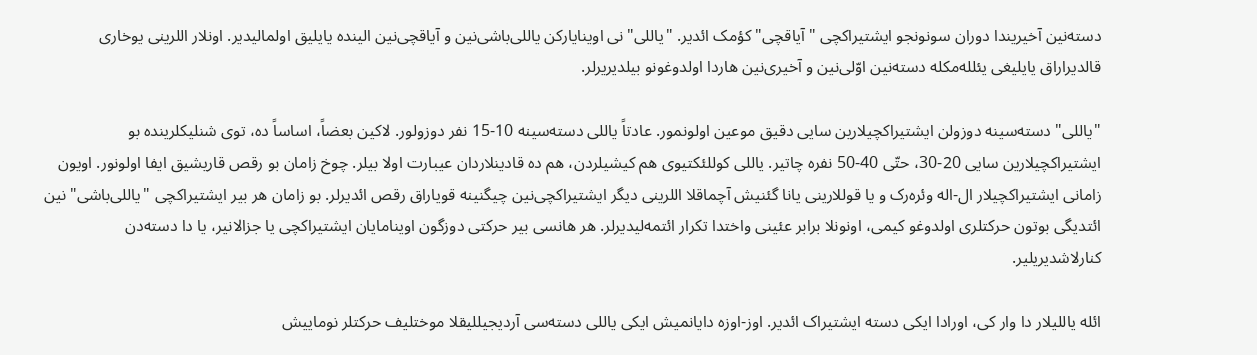دسته‌‌‌نین آخیریندا دوران سونونجو ایشتیراکچی "آیاقچی" کؤمک ائدیر. "یاللی"نی اوینایارکن یاللی‌باشی‌‌نین و آیاقچی‌‌نین الینده یایلیق اولمالیدیر. اونلار اللرینی یوخاری قالدیراراق یایلیغی یئلله‌مکله دسته‌‌‌نین اوّلی‌‌نین و آخیری‌‌نین هاردا اولدوغونو بیلدیریرلر.

"یاللی" دسته‌سینه دوزولن ایشتیراکچیلارین سایی دقیق موعین اولونمور. عادتاً یاللی دسته‌سینه 10-15 نفر دوزولور. لاکین بعضاً، اساساً ده، توی شنلیکلرینده بو ایشتیراکچیلارین سایی 20-30، حتّی 40-50 نفره چاتیر. یاللی کوللئکتیوی هم کیشیلردن، هم ده قادینلاردان عیبارت اولا بیلر. چوخ زامان بو رقص قاریشیق ایفا اولونور. اویون زامانی ایشتیراکچیلار ال-اله وئره‌رک و یا قوللارینی یانا گئنیش آچماقلا اللرینی دیگر ایشتیراکچی‌‌نین چیگنینه قویاراق رقص ائدیرلر. بو زامان هر بیر ایشتیراکچی "یاللی‌باشی"نین ائتدیگی بوتون حرکتلری اولدوغو کیمی، اونونلا برابر عئینی واختدا تکرار ائتمه‌لیدیرلر. هر هانسی بیر حرکتی دوزگون اوینامایان ایشتیراکچی یا جزالانیر، یا دا دسته‌دن کنارلاشدیریلیر.

ائله یاللیلار دا وار کی، اورادا ایکی دسته ایشتیراک ائدیر. اوز-اوزه دایانمیش ایکی یاللی دسته‌سی آردیجیللیقلا موختلیف حرکتلر نوماییش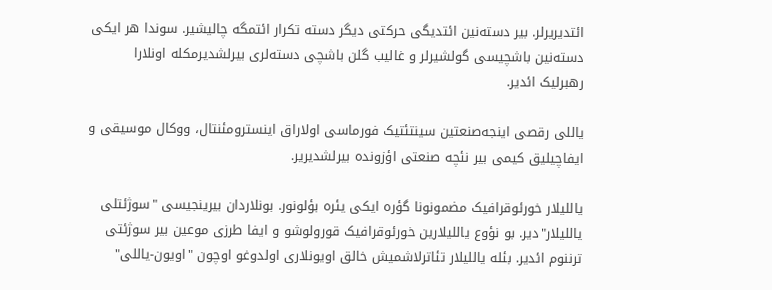ائتدیریرلر. بیر دسته‌‌‌نین ائتدیگی حرکتی دیگر دسته تکرار ائتمگه چالیشیر. سوندا هر ایکی دسته‌‌‌نین باشچیسی گولشیرلر و غالیب گلن باشچی دسته‌لری بیرلشدیرمکله اونلارا رهبرلیک ائدیر.

یاللی رقصی اینجه‌صنعتین سینتئتیک فورماسی اولاراق اینسترومئنتال، ووکال موسیقی و ایفاچیلیق کیمی بیر نئچه صنعتی اؤزونده بیرلشدیریر.

یاللیلار خورئوقرافیک مضمونونا گؤره ایکی یئره بؤلونور. بونلاردان بیرینجیسی "سوژئتلی یاللیلار"دیر. بو نؤوع یاللیلارین خورئوقرافیک قورولوشو و ایفا طرزی موعین بیر سوژئتی ترننوم ائدیر. بئله یاللیلار تئاترلاشمیش خالق اویونلاری اولدوغو اوچون "اویون-یاللی"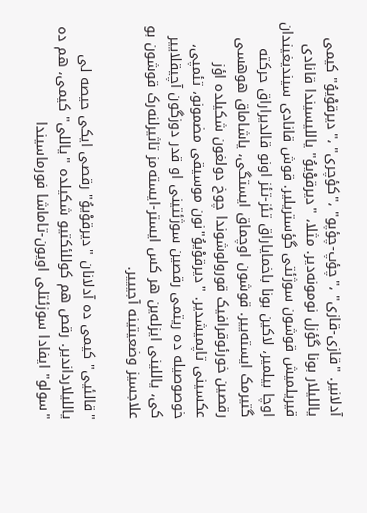آدلانیر. "قازی-قازی" ،"چؤپ-چؤپو" ،"کؤچری" ،"دیرقوْیوُ" کیمی یاللیلار بونا گؤزل نومونه‌دیر. مثلا، "دیرقوْیوُ" یاللیسیندا قانادی قیریلمیش قوشون سوژئتی گؤستریلیر. قوش قانادی سیندیغیندان اوچا بیلمیر، لاکین بونا باخمایاراق تئز-تئز اونو قالدیراراق حرکته گتیرمک ایسته‌ییر. قوشون اوچماق ایستگی، یاشاماق هوهسی رقصین خورئوقرافیک قورولوشوندا چوخ دولغون شکیلده اؤز عکسینی تاپمیشدیر. "دیرقوْیوُ"نون موسیقی مضمونو، تئمپی، خوصوصیله ده ریتمی رقصین سوژئتینی او قدر دوزگون آچیقلاییر کی، یاللینی ایزله‌ین هر کس ایستر-ایسته‌مز تاثیرلنه‌رک قوشون بو علاجسیز وضعیتینه آجیییر.

"قالئیی" کیمی ده آدلانان "دیرقوْیوُ" رقصی ایکی حیصه لی یاللیلارداندیر. رقص هم کوللئکتیو شکیلده "یاللی" کیمی، هم ده "سولو" ایفادا سوزئتلی اویون-تاماشا فورماسیندا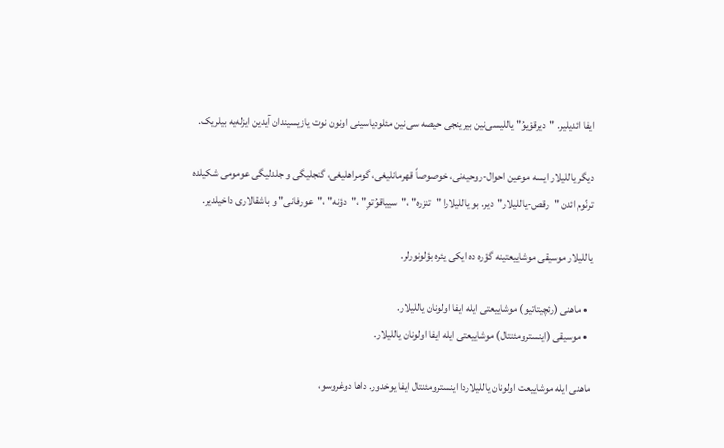ایفا ائدیلیر. "دیرقوْیوُ" یاللیسی‌‌نین بیرینجی حیصه سی‌‌نین مئلودیاسینی اونون نوت یازیسیندان آیدین ایزله‌یه بیلریک.

دیگر یاللیلار ایسه موعین احوال-روحیه‌نی، خوصوصاً قهرمانلیغی، گومراهلیغی، گنجلیگی و جلدلیگی عومومی شکیلده ترنّوم ائدن "رقص-یاللیلار"دیر. بو یاللیلارا "تنزره" ،"سییاقوُتوِ" ،"دؤنه" ،"عورفانی" و باشقالاری داخیلدیر.

یاللیلار موسیقی موشاییعتینه گؤره ده ایکی یئره بؤلونورلر.

  • ماهنی (رئچیتاتیو) موشاییعتی ایله ایفا اولونان یاللیلار.
  • موسیقی (اینسترومئنتال) موشاییعتی ایله ایفا اولونان یاللیلار.

ماهنی ایله موشاییعت اولونان یاللیلاردا اینسترومئنتال ایفا یوخدور. داها دوغروسو،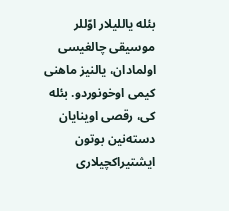بئله یاللیلار اوّللر موسیقی چالغیسی اولمادان، یالنیز ماهنی کیمی اوخونوردو. بئله کی، رقصی اوینایان دسته‌‌‌نین بوتون ایشتیراکچیلاری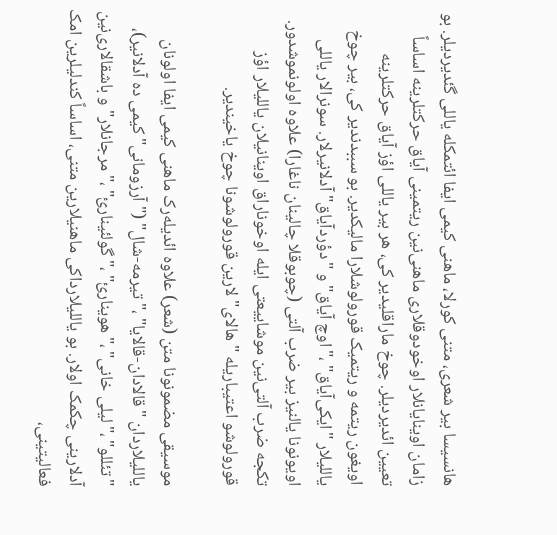هانسیسا بیر شعری، متنی کورلا، ماهنی کیمی ایفا ائتمکله یاللی گئدیردیلر. بو زامان اوینایانلار اوخودوقلاری ماهنی‌‌نین ریتمینی آیاق حرکتلرینه اساساً تعیین ائدیردیلر. چوخ ماراقلیدیر کی، هر بیر یاللی اؤز آیاق حرکتلرینه اویغون ریتمه و ریتمیک قورولوشلارا مالیکدیر. بو سببدندیر کی، بیر چوخ یاللیلار "ایکی‌آیاق" ،"اوچ آیاق" و "دؤردآیاق" آدلانیرلار. سونرالار یاللی اویونونا یالنیز بیر ضرب آلتی (چوبوقلا چالینان ناغارا) علاوه اولونموشدور. تکجه ضرب آلتی‌‌نین موشاییعتی ایله اوخوناراق اوینانیلان یاللیلار اؤز قورولوشو اعتیباریله "هالای"لارین قورولوشونا چوخ یاخیندیر.

موسیقی مضمونونا متن (شعر) علاوه ائدیله‌رک ماهنی کیمی ایفا اولونان یاللیلاردان "قالادان-قالایا" ،"تیرمه-شال" ("آرزومانی" کیمی ده آدلانیر)، "تئللو" ،"لیلی خانی" ،"هوینارئ" ،"گولئینارئ" ،"مرجانلار" و باشقالاری‌‌نین آدلارینی چکمک اولار. بو یاللیلارداکی ماهنیلارین متنی، اساساً کندلیلرین امک فعالیتینی،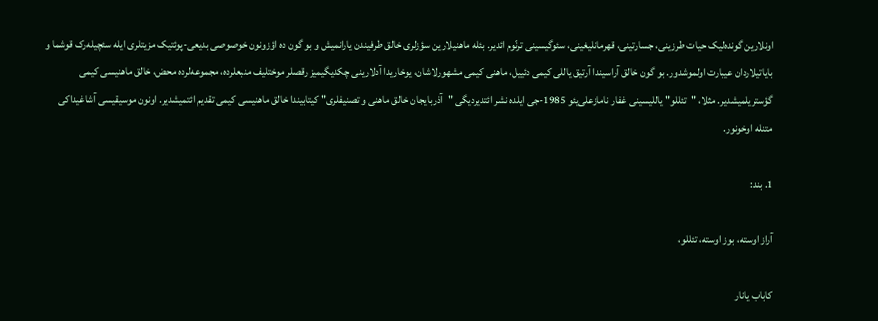اونلارین گونده‌لیک حیات طرزینی، جسارتینی، قهرمانلیغینی، سئوگیسینی ترنّوم ائدیر. بئله ماهنیلارین سؤزلری خالق طرفیندن یارانمیش و بو گون ده اؤزونون خوصوصی بدیعی-پوئتیک مزیتلری ایله سئچیله‌رک قوشما و بایاتیلاردان عیبارت اولموشدور. بو گون خالق آراسیندا آرتیق یاللی کیمی دئییل، ماهنی کیمی مشهورلاشان، یوخاریدا آدلارینی چکدیگیمیز رقصلر موختلیف منبعلرده، مجموعه‌لرده محض، خالق ماهنیسی کیمی گؤستریلمیشدیر. مثلا، "تئللو" یاللیسینی غفار نامازعلی‌یئو 1985-جی ایلده نشر ائتدیردیگی "آذربایجان خالق ماهنی و تصنیفلری" کیتابیندا خالق ماهنیسی کیمی تقدیم ائتمیشدیر. اونون موسیقیسی آشاغیداکی متنله اوخونور.

1. بند:

آراز اوسته، بوز اوسته، تئللو،

کاباب یانار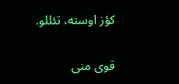کؤز اوسته، تئللو.

قوی منی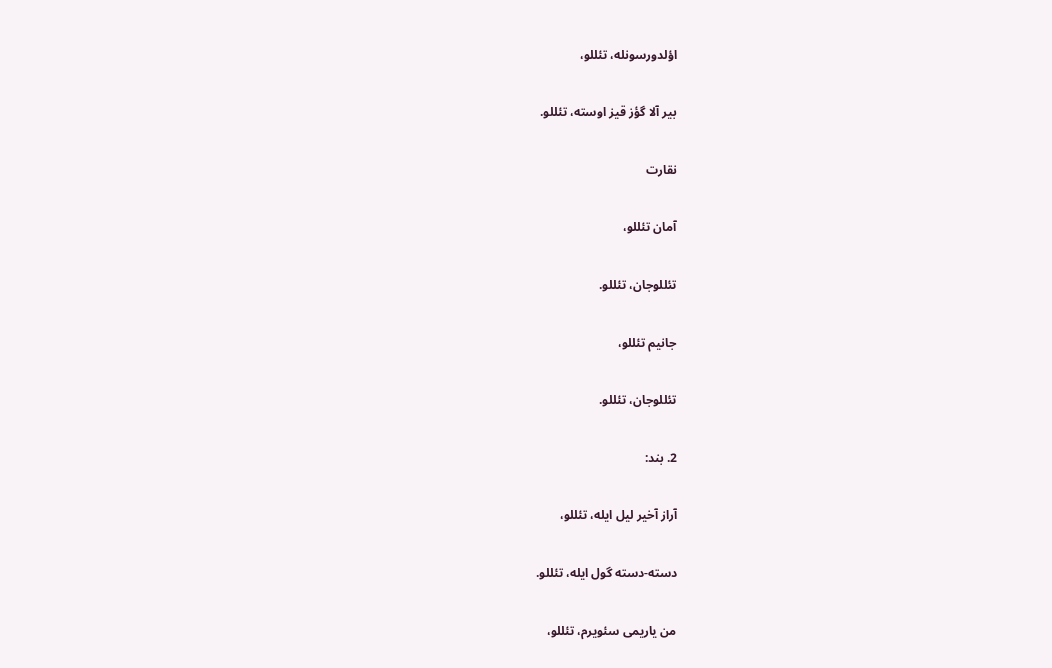اؤلدورسونله، تئللو،

بیر آلا گؤز قیز اوسته، تئللو.

نقارت

آمان تئللو،

تئللوجان، تئللو.

جانیم تئللو،

تئللوجان، تئللو.

2. بند:

آراز آخیر لیل ایله، تئللو،

دسته-دسته گول ایله، تئللو.

من یاریمی سئویرم، تئللو،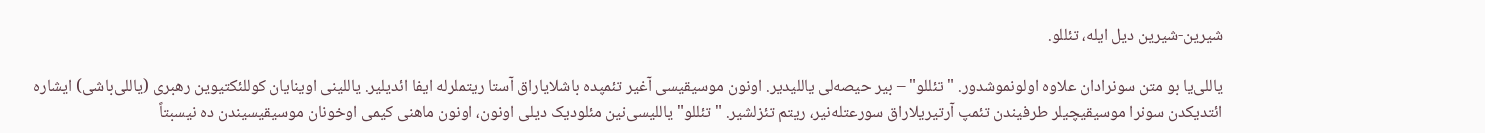شیرین-شیرین دیل ایله، تئللو.

یاللی‌یا بو متن سونرادان علاوه اولونموشدور. "تئللو" – بیر حیصه‌لی یاللیدیر. اونون موسیقیسی آغیر تئمپده باشلایاراق آستا ریتملرله ایفا ائدیلیر. یاللینی اوینایان کوللئکتیوین رهبری (یاللی‌باشی) ایشاره ائتدیکدن سونرا موسیقیچیلر طرفیندن تئمپ آرتیریلاراق سورعتله‌نیر، ریتم تئزلشیر. "تئللو" یاللیسی‌‌نین مئلودیک دیلی اونون، اونون ماهنی کیمی اوخونان موسیقیسیندن ده نیسبتاً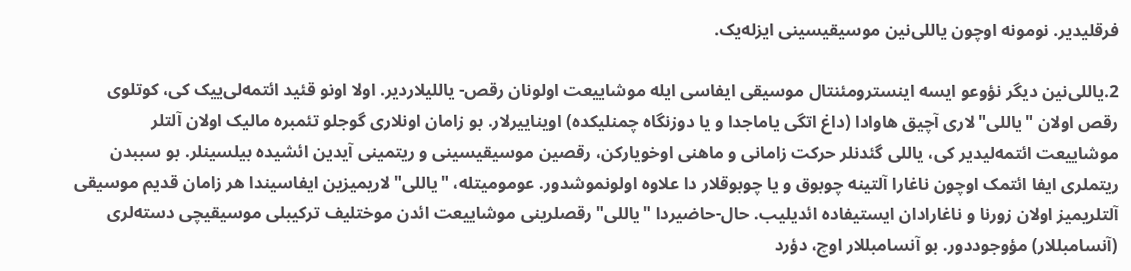فرقلیدیر. نومونه اوچون یاللی‌‌نین موسیقیسینی ایزله‌یک.

2.یاللی‌‌نین دیگر نؤوعو ایسه اینسترومئنتال موسیقی ایفاسی ایله موشاییعت اولونان رقص- یاللیلاردیر. اولا اونو قئید ائتمه‌لی‌ییک کی، کوتلوی رقص اولان "یاللی"لاری آچیق هاوادا (داغ اتگی یاماجدا و یا دوزنگاه چمنلیکده) اویناییرلار. بو زامان اونلاری گوجلو تئمبره مالیک اولان آلتلر موشاییعت ائتمه‌لیدیر کی، یاللی گئدنلر حرکت زامانی و ماهنی اوخویارکن، رقصین موسیقیسینی و ریتمینی آیدین ائشیده بیلسینلر. بو سببدن ریتملری ایفا ائتمک اوچون ناغارا آلتینه چوبوق و یا چوبوقلار دا علاوه اولونموشدور. عومومیتله، "یاللی"لاریمیزین ایفاسیندا هر زامان قدیم موسیقی آلتلریمیز اولان زورنا و ناغارادان ایستیفاده ائدیلیب. حال-حاضیردا "یاللی" رقصلرینی موشاییعت ائدن موختلیف ترکیبلی موسیقیچی دسته‌لری (آنسامبللار) مؤوجوددور. بو آنسامبللار اوچ، دؤرد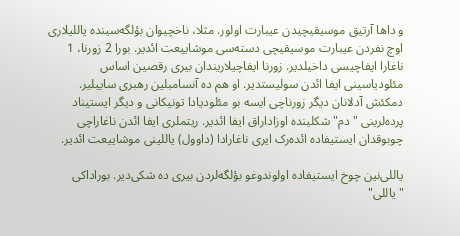و داها آرتیق موسیقیچیدن عیبارت اولور. مثلا، ناخچیوان بؤلگه‌سینده یاللیلاری اوچ نفردن عیبارت موسیقیچی دسته‌سی موشاییعت ائدیر. بورا 2 زورنا، 1 ناغارا ایفاچیسی داخیلدیر. زورنا ایفاچیلاریندان بیری رقصین اساس مئلودیاسینی ایفا ائدن سولیستدیر. او هم ده آنسامبلین رهبری ساییلیر. دمکئش آدلانان دیگر زورناچی ایسه بو مئلودیادا تونیکانی و دیگر ایستیناد پرده‌لرینی "دم" شکلینده اوزاداراق ایفا ائدیر. ریتملری ایفا ائدن ناغاراچی چوبوقدان ایستیفاده ائده‌رک ایری ناغارادا (داوول) یاللینی موشاییعت ائدیر.

یاللی‌‌نین چوخ ایستیفاده اولوندوغو بؤلگه‌لردن بیری ده شکی‌دیر. بوراداکی "یاللی"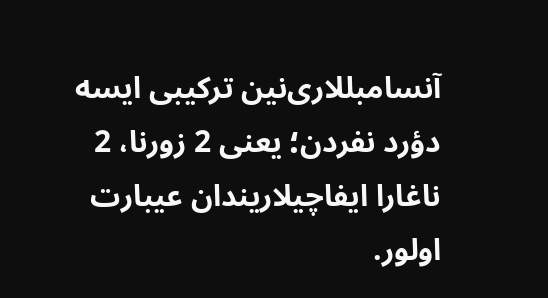آنسامبللاری‌‌نین ترکیبی ایسه دؤرد نفردن؛ یعنی 2 زورنا، 2 ناغارا ایفاچیلاریندان عیبارت اولور.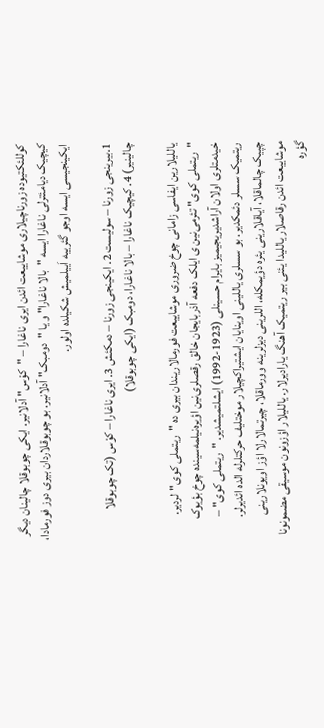کوللئکتیوده زورناچیلاری موشاییعت ائدن ایری ناغارا – "کوْس" آدلانیر. ایکی چوبوقلا چالینان دیگر کیچیک دیامئترلی ناغارا ایسه "بالا ناغارا" و یا "دومبک" آدلانیر. بو چوبوقلاردان بیری دوز فورمادا، ایکینجیسی ایسه اوجو گئرییه اَییلمیش شکیلده اولور.

1.بیرینجی زورنا – سولیست 2. ایکینجی زورنا – دمکئش 3. ا‌یری ناغارا – کوْس (تک چوبوقلا چالینیر) 4. کیچیک ناغارا – بالا ناغارا، دومبک (ایکی چوبوقلا)

یاللیلارین ایفاسی زامانی چوخ ضروری موشاییعت فورمالاریندان بیری ده "ریتملی کوی"لردیر. "ریتملی کوی" تئرمی‌نین ی ایلک دفعه آذربایجان خالق رقصلری‌‌نین اؤیره‌نیلمه‌سینده چوخ بؤیوک خیدمتلری اولان آراشدیریجیمیز بایرام حسینلی (1923-1992) ایشلتمیشدیر. "ریتملی کوی" – ریتمیک سسلر دئمکدیر. بو سسلری یاللینی اوینایان ایشتیراکچیلار موختلیف حرکتلرله الده ائدیرلر. چپیک چالماقلا، آیاقلارینی یئره دؤیمکله، اللرینی دیزلرینه وورماقلا، چیرتمالارلا اؤز اویونلارینی موشاییعت ائدن رقاصلار یاللیدا یئنی بیر ریتمیک آهنگ یارادیرلار. یاللیلار اؤزونون موسیقی مضمونونا گؤره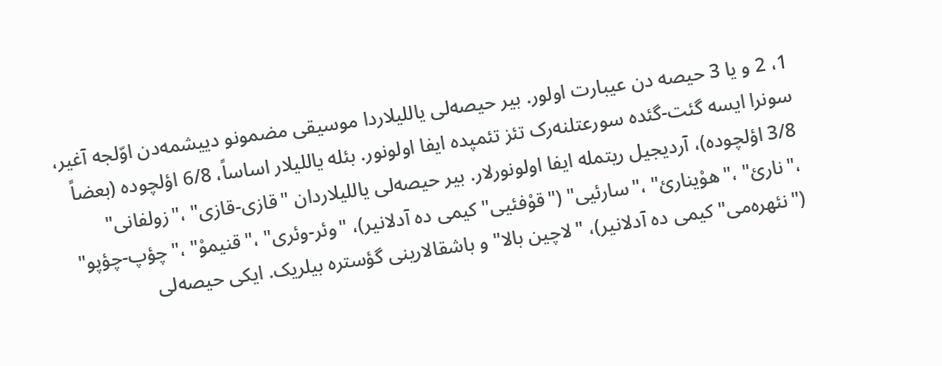1، 2 و یا 3 حیصه دن عیبارت اولور. بیر حیصه‌لی یاللیلاردا موسیقی مضمونو دییشمه‌دن اوّلجه آغیر، سونرا ایسه گئت-گئده سورعتلنه‌رک تئز تئمپده ایفا اولونور. بئله یاللیلار اساساً، 6/8 اؤلچوده (بعضاً 3/8 اؤلچوده)، آردیجیل ریتمله ایفا اولونورلار. بیر حیصه‌لی یاللیلاردان "قازی-قازی" ،"زولفانی" ،"نارئ" ،"هوْینارئ" ،"سارئیی" ("قوْفئیی" کیمی ده آدلانیر)، "وئر-وئری" ،"قنیموْ" ،"چؤپ-چؤپو" ("نئهره‌می" کیمی ده آدلانیر)، "لاچین بالا" و باشقالارینی گؤستره بیلریک. ایکی حیصه‌لی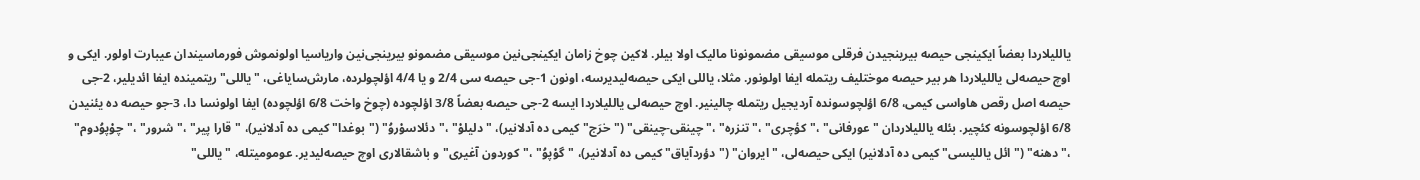یاللیلاردا بعضاً ایکینجی حیصه بیرینجیدن فرقلی موسیقی مضمونونا مالیک اولا بیلر. لاکین چوخ زامان ایکینجی‌‌نین موسیقی مضمونو بیرینجی‌‌نین واریاسیا اولونموش فورماسیندان عیبارت اولور. ایکی و اوچ حیصه‌لی یاللیلاردا هر بیر حیصه موختلیف ریتمله ایفا اولونور. مثلا، یاللی ایکی حیصه‌لیدیرسه، اونون 1-جی حیصه سی 2/4 و یا 4/4 اؤلچولرده، مارش‌سایاغی، "یاللی" ریتمینده ایفا ائدیلیر، 2-جی حیصه اصل رقص هاواسی کیمی، 6/8 اؤلچوسونده آردیجیل ریتمله چالینیر. اوچ حیصه‌لی یاللیلاردا ایسه 2-جی حیصه بعضاً 3/8 اؤلچوده (چوخ واخت 6/8 اؤلچوده) ایفا اولونسا دا، 3-جو حیصه ده یئنیدن 6/8 اؤلچوسونه کئچیر. بئله یاللیلاردان "عورفانی" ،"کؤچری" ،"تنزره" ،"چینقی-چینقی" ("خرَج" کیمی ده آدلانیر)، "دلیلوْ" ،"دئلاسوْروُ" ("بوغدا" کیمی ده آدلانیر)، "قارا پیر" ،"شرور" ،"چوْپوُدوم" ،"دهنه" ("ائل یاللیسی" کیمی ده آدلانیر) ایکی حیصه‌لی، "ایروان" ("دؤردآیاق" کیمی ده آدلانیر)، "گوْپوُ" ،"کوردون آغیری" و باشقالاری اوچ حیصه‌لیدیر. عومومیتله، "یاللی"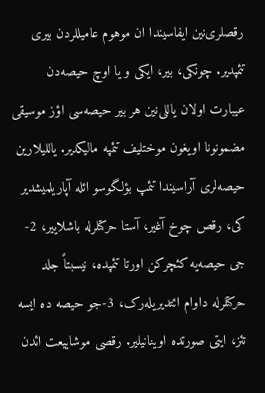رقصلری‌‌نین ایفاسیندا ان موهوم عامیللردن بیری تئمپدیر. چونکی، بیر، ایکی و یا اوچ حیصه‌دن عیبارت اولان یاللی‌‌نین هر بیر حیصه‌سی اؤز موسیقی مضمونونا اویغون موختلیف تئمپه مالیکدیر. یاللیلارین حیصه‌لری آراسیندا تئمپ بؤلگوسو ائله آپاریلمیشدیر کی، رقص چوخ آغیر، آستا حرکتلرله باشلاییر، 2-جی حیصه‌یه کئچرکن اورتا تئمپده، نیسبتاً جلد حرکتلرله داوام ائتدیریله‌رک، 3-جو حیصه ده ایسه تئز، ایتی صورتده اوینانیلیر. رقصی موشاییعت ائدن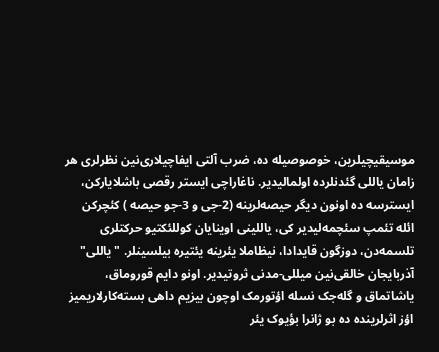موسیقیچیلرین، خوصوصیله ده، ضرب آلتی ایفاچیلاری‌‌نین نظرلری هر زامان یاللی گئدنلرده اولمالیدیر. ناغاراچی ایستر رقصی باشلایارکن، ایسترسه ده اونون دیگر حیصه‌لرینه (2-جی و 3-جو حیصه ) کئچرکن ائله تئمپ سئچمه‌لیدیر کی، یاللینی اوینایان کوللئکتیو حرکتلری تلسمه‌دن، دوزگون قایدادا، نیظاملا یئرینه یئتیره بیلسینلر. "یاللی" آذربایجان خالقی‌‌نین میللی-مدنی ثروتیدیر. اونو دایم قوروماق، یاشاتماق و گله‌جک نسله اؤتورمک اوچون بیزیم داهی بسته‌کارلاریمیز اؤز اثرلرینده ده بو ژانرا بؤیوک یئر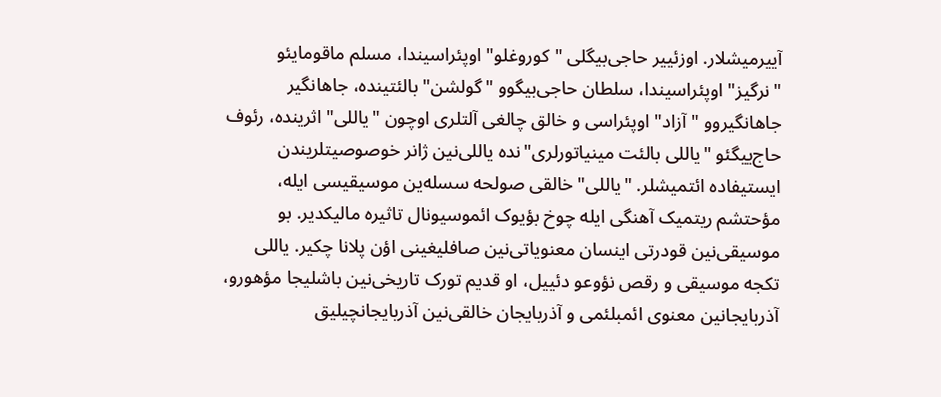آییرمیشلار. اوزئییر حاجی‌بیگلی "کوروغلو" اوپئراسیندا، مسلم ماقومایئو "نرگیز" اوپئراسیندا، سلطان حاجی‌بیگوو "گولشن" بالئتینده، جاهانگیر جاهانگیروو "آزاد" اوپئراسی و خالق چالغی آلتلری اوچون "یاللی" اثرینده، رئوف حاج‌ییگئو "یاللی بالئت مینیاتورلری"نده یاللی‌‌نین ژانر خوصوصیتلریندن ایستیفاده ائتمیشلر. "یاللی" خالقی صولحه سسله‌ین موسیقیسی ایله، مؤحتشم ریتمیک آهنگی ایله چوخ بؤیوک ائموسیونال تاثیره مالیکدیر. بو موسیقی‌‌نین قودرتی اینسان معنویاتی‌‌نین صافلیغینی اؤن پلانا چکیر. یاللی تکجه موسیقی و رقص نؤوعو دئییل، او قدیم تورک تاریخی‌‌نین باشلیجا مؤهورو، آذربایجا‌‌نین معنوی ائمبلئمی و آذربایجان خالقی‌‌نین آذربایجانچیلیق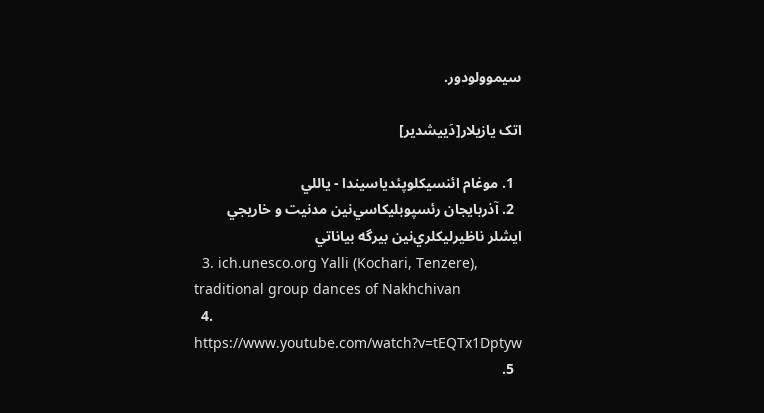سیموولودور.

اتک یازیلار[دَییشدیر]

  1. موغام ائنسيکلوپئدياسيندا - ياللي
  2. آذربايجان رئسپوبليکاسي‌نين مدنيت و خاريجي ايشلر ناظيرليکلري‌نين بيرگه بياناتي
  3. ich.unesco.org Yalli (Kochari, Tenzere), traditional group dances of Nakhchivan
  4. https://www.youtube.com/watch?v=tEQTx1Dptyw
  5.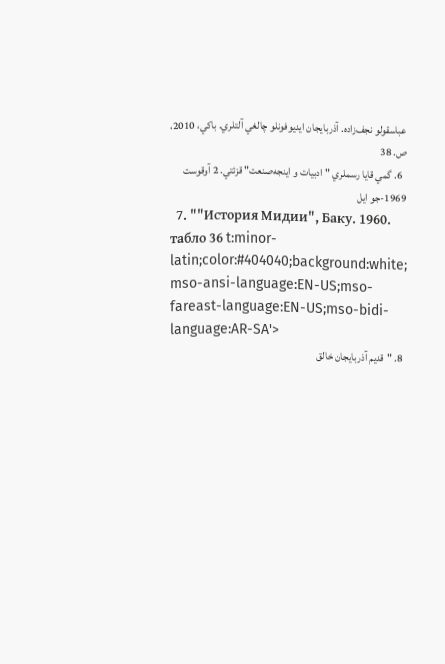عباسقولو نجف‌زاده. آذربايجان ايديوفونلو چالغي آلتلري. باکي، 2010، ص. 38
  6. گمي قايا رسملري "ادبيات و اينجه‌صنعت" قزئتي. 2 آوقوست 1969-جو ايل
  7. ""История Мидии", Баку. 1960. табло 36 t:minor-latin;color:#404040;background:white; mso-ansi-language:EN-US;mso-fareast-language:EN-US;mso-bidi-language:AR-SA'>
  8. "قديم آذربايجان خالق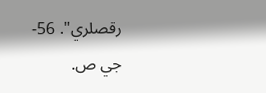رقصلري". 56-جي ص.